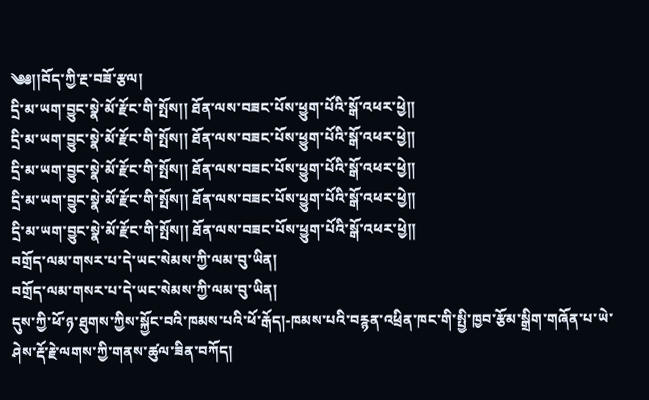༄༅།།བོད་ཀྱི་རྔ་བཟོ་རྩལ།
དྲི་མ་ཡག་བྱུང་སྣེ་མོ་རྫོང་གི་སྤོས།། ཐོན་ལས་བཟང་པོས་ཕྱུག་པོའི་སྒོ་འཕར་ཕྱེ།།
དྲི་མ་ཡག་བྱུང་སྣེ་མོ་རྫོང་གི་སྤོས།། ཐོན་ལས་བཟང་པོས་ཕྱུག་པོའི་སྒོ་འཕར་ཕྱེ།།
དྲི་མ་ཡག་བྱུང་སྣེ་མོ་རྫོང་གི་སྤོས།། ཐོན་ལས་བཟང་པོས་ཕྱུག་པོའི་སྒོ་འཕར་ཕྱེ།།
དྲི་མ་ཡག་བྱུང་སྣེ་མོ་རྫོང་གི་སྤོས།། ཐོན་ལས་བཟང་པོས་ཕྱུག་པོའི་སྒོ་འཕར་ཕྱེ།།
དྲི་མ་ཡག་བྱུང་སྣེ་མོ་རྫོང་གི་སྤོས།། ཐོན་ལས་བཟང་པོས་ཕྱུག་པོའི་སྒོ་འཕར་ཕྱེ།།
བགྲོད་ལམ་གསར་པ་དེ་ཡང་སེམས་ཀྱི་ལམ་བུ་ཡིན།
བགྲོད་ལམ་གསར་པ་དེ་ཡང་སེམས་ཀྱི་ལམ་བུ་ཡིན།
དུས་ཀྱི་ཕོ་ཉ་ཐུགས་ཀྱིས་སྐྱོང་བའི་ཁམས་པའི་ཕོ་རྒོད།-ཁམས་པའི་བརྙན་འཕྲིན་ཁང་གི་སྤྱི་ཁྱབ་རྩོམ་སྒྲིག་གཞོན་པ་ཡེ་ཤེས་རྡོ་རྗེ་ལགས་ཀྱི་གནས་ཚུལ་ཟིན་བཀོད།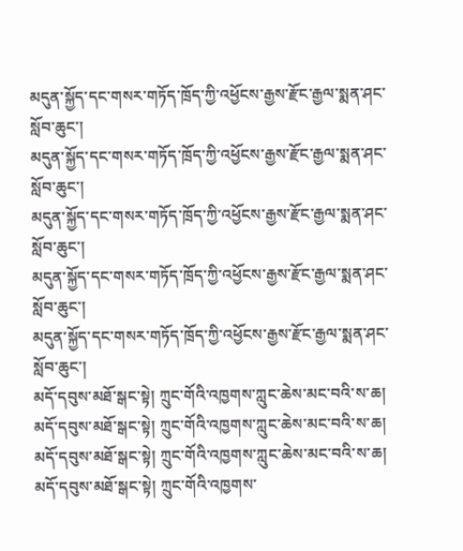མདུན་སྐྱོད་དང་གསར་གཏོད་ཁྲོད་ཀྱི་འཕྱོངས་རྒྱས་རྫོང་རྒྱལ་སྨན་ཤང་སློབ་ཆུང་།
མདུན་སྐྱོད་དང་གསར་གཏོད་ཁྲོད་ཀྱི་འཕྱོངས་རྒྱས་རྫོང་རྒྱལ་སྨན་ཤང་སློབ་ཆུང་།
མདུན་སྐྱོད་དང་གསར་གཏོད་ཁྲོད་ཀྱི་འཕྱོངས་རྒྱས་རྫོང་རྒྱལ་སྨན་ཤང་སློབ་ཆུང་།
མདུན་སྐྱོད་དང་གསར་གཏོད་ཁྲོད་ཀྱི་འཕྱོངས་རྒྱས་རྫོང་རྒྱལ་སྨན་ཤང་སློབ་ཆུང་།
མདུན་སྐྱོད་དང་གསར་གཏོད་ཁྲོད་ཀྱི་འཕྱོངས་རྒྱས་རྫོང་རྒྱལ་སྨན་ཤང་སློབ་ཆུང་།
མདོ་དབུས་མཐོ་སྒང་སྟེ། ཀྲུང་གོའི་འཁྱགས་ཀླུང་ཆེས་མང་བའི་ས་ཆ།
མདོ་དབུས་མཐོ་སྒང་སྟེ། ཀྲུང་གོའི་འཁྱགས་ཀླུང་ཆེས་མང་བའི་ས་ཆ།
མདོ་དབུས་མཐོ་སྒང་སྟེ། ཀྲུང་གོའི་འཁྱགས་ཀླུང་ཆེས་མང་བའི་ས་ཆ།
མདོ་དབུས་མཐོ་སྒང་སྟེ། ཀྲུང་གོའི་འཁྱགས་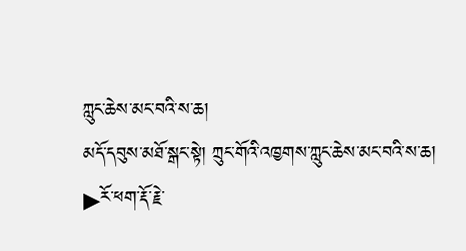ཀླུང་ཆེས་མང་བའི་ས་ཆ།
མདོ་དབུས་མཐོ་སྒང་སྟེ། ཀྲུང་གོའི་འཁྱགས་ཀླུང་ཆེས་མང་བའི་ས་ཆ།
▶རོ་ཕག་རྡོ་རྗེ་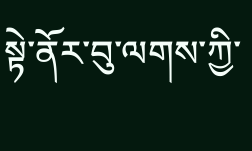སྟེ་ནོར་བུ་ལགས་ཀྱི་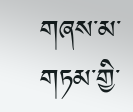གཞས་མ་གཏམ་གྱི་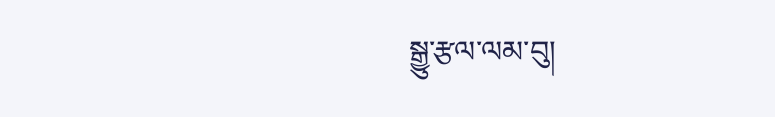སྒྱུ་རྩལ་ལམ་བུ།